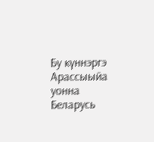Бу күннэргэ Арассыыйа уонна Беларусь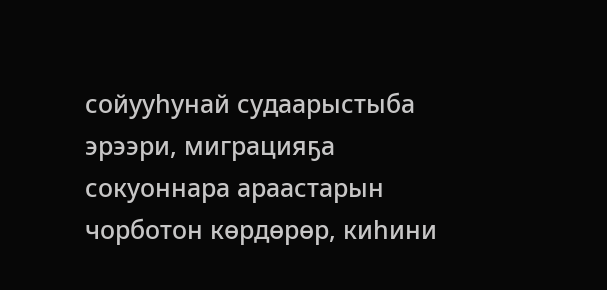сойууһунай судаарыстыба эрээри, миграцияҕа сокуоннара араастарын чорботон көрдөрөр, киһини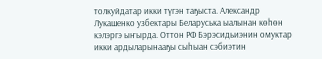толкуйдатар икки түгэн таҕыста. Александр Лукашенко узбектары Беларуська ыалынан көһөн кэлэргэ ыҥырда. Оттон РФ Бэрэсидьиэнин омуктар икки ардыларынааҕы сыһыан сэбиэтин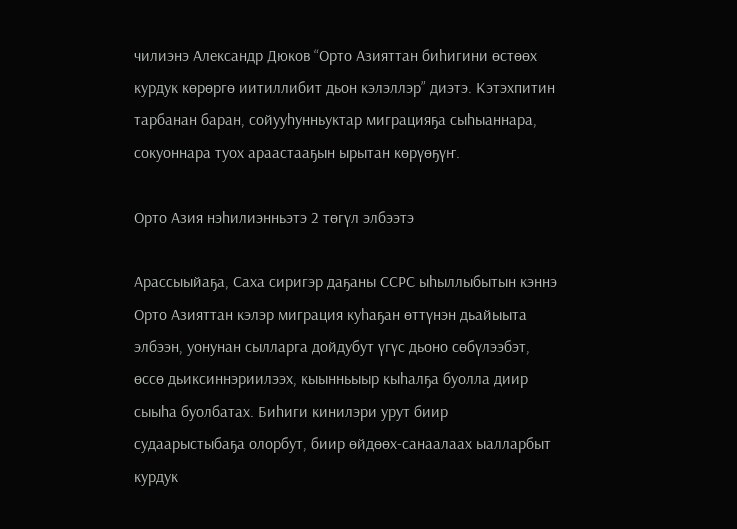чилиэнэ Александр Дюков “Орто Азияттан биһигини өстөөх курдук көрөргө иитиллибит дьон кэлэллэр” диэтэ. Кэтэхпитин тарбанан баран, сойууһунньуктар миграцияҕа сыһыаннара, сокуоннара туох араастааҕын ырытан көрүөҕүҥ.

Орто Азия нэһилиэнньэтэ 2 төгүл элбээтэ

Арассыыйаҕа, Саха сиригэр даҕаны ССРС ыһыллыбытын кэннэ Орто Азияттан кэлэр миграция куһаҕан өттүнэн дьайыыта элбээн, уонунан сылларга дойдубут үгүс дьоно сөбүлээбэт, өссө дьиксиннэриилээх, кыынньыыр кыһалҕа буолла диир сыыһа буолбатах. Биһиги кинилэри урут биир судаарыстыбаҕа олорбут, биир өйдөөх-санаалаах ыалларбыт курдук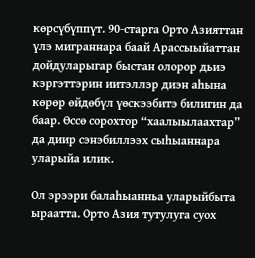көрсүбүппүт. 90-старга Орто Азияттан үлэ миграннара баай Арассыыйаттан дойдуларыгар быстан олорор дьиэ кэргэттэрин иитэллэр диэн аһына көрөр өйдөбүл үөскээбитэ билигин да баар. Өссө сорохтор “хаалыылаахтар” да диир сэнэбиллээх сыһыаннара уларыйа илик.

Ол эрээри балаһыанньа уларыйбыта ыраатта. Орто Азия тутулуга суох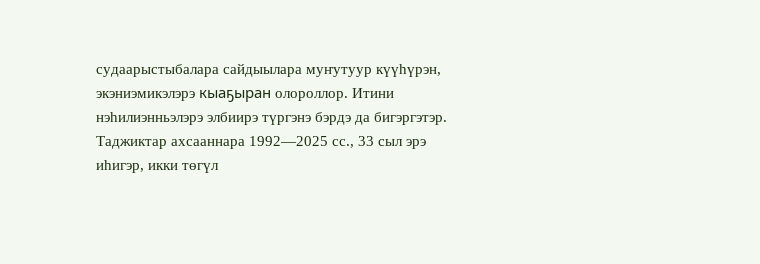судаарыстыбалара сайдыылара муҥутуур күүһүрэн, экэниэмикэлэрэ кыаҕыран олороллор. Итини нэһилиэнньэлэрэ элбиирэ түргэнэ бэрдэ да бигэргэтэр. Таджиктар ахсааннара 1992—2025 сс., 33 сыл эрэ иһигэр, икки төгүл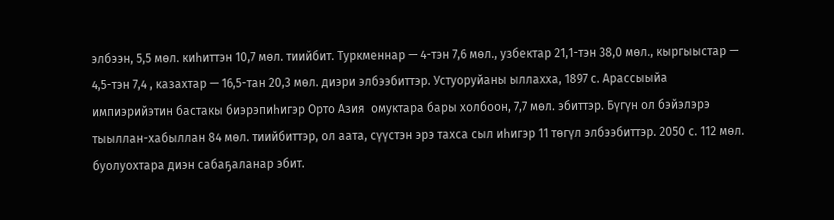элбээн, 5,5 мөл. киһиттэн 10,7 мөл. тиийбит. Туркменнар — 4-тэн 7,6 мөл., узбектар 21,1-тэн 38,0 мөл., кыргыыстар — 4,5-тэн 7,4 , казахтар — 16,5-тан 20,3 мөл. диэри элбээбиттэр. Устуоруйаны ыллахха, 1897 с. Арассыыйа импиэрийэтин бастакы биэрэпиһигэр Орто Азия  омуктара бары холбоон, 7,7 мөл. эбиттэр. Бүгүн ол бэйэлэрэ тыыллан-хабыллан 84 мөл. тиийбиттэр, ол аата, сүүстэн эрэ тахса сыл иһигэр 11 төгүл элбээбиттэр. 2050 с. 112 мөл. буолуохтара диэн сабаҕаланар эбит.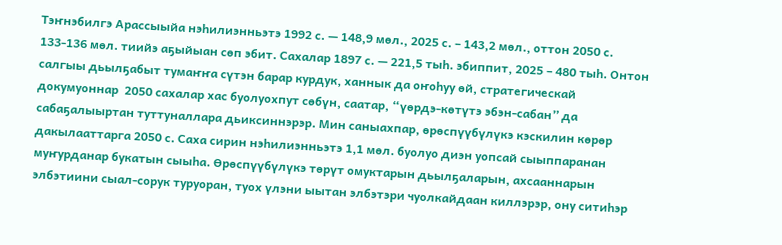Тэҥнэбилгэ Арассыыйа нэһилиэнньэтэ 1992 с. — 148,9 мөл., 2025 с. – 143,2 мөл., оттон 2050 с. 133-136 мөл. тиийэ аҕыйыан сөп эбит. Сахалар 1897 с. — 221,5 тыһ. эбиппит, 2025 – 480 тыһ. Онтон салгыы дьылҕабыт тумаҥҥа сүтэн барар курдук, ханнык да оҥоһуу өй, стратегическай докумуоннар  2050 сахалар хас буолуохпут сөбүн, саатар, “үөрдэ-көтүтэ эбэн-сабан” да сабаҕалыыртан туттуналлара дьиксиннэрэр. Мин саныахпар, өрөспүүбүлүкэ кэскилин көрөр дакылааттарга 2050 с. Саха сирин нэһилиэнньэтэ 1,1 мөл. буолуо диэн уопсай сыыппаранан муҥурданар букатын сыыһа. Өрөспүүбүлүкэ төрүт омуктарын дьылҕаларын, ахсааннарын элбэтиини сыал-сорук туруоран, туох үлэни ыытан элбэтэри чуолкайдаан киллэрэр, ону ситиһэр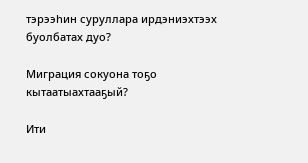тэрээһин суруллара ирдэниэхтээх буолбатах дуо?

Миграция сокуона тоҕо кытаатыахтааҕый?

Ити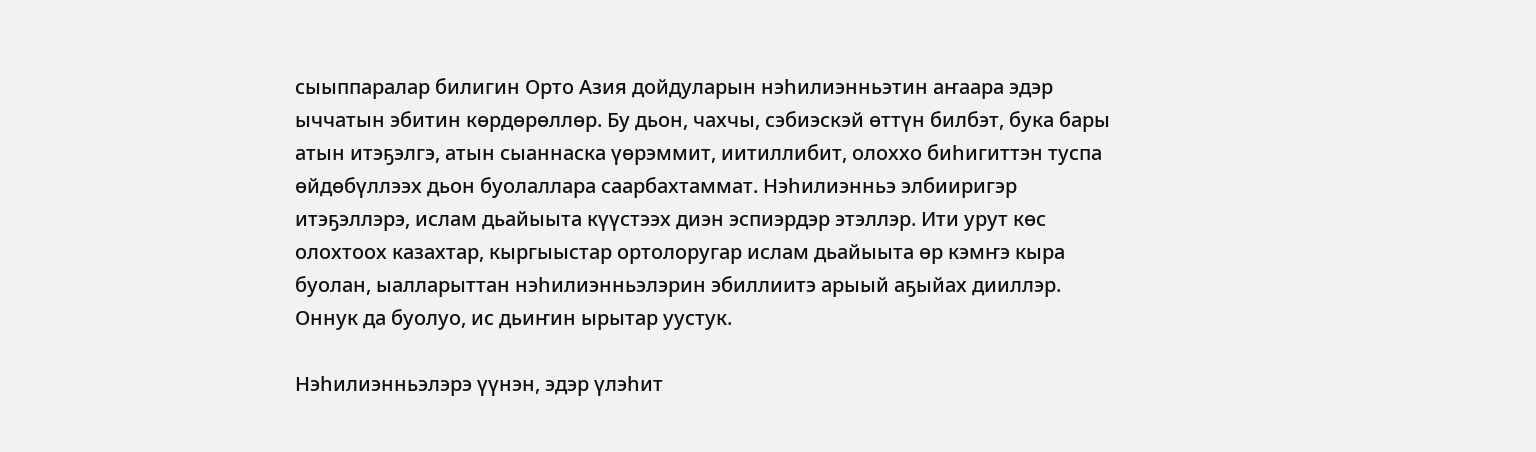сыыппаралар билигин Орто Азия дойдуларын нэһилиэнньэтин аҥаара эдэр ыччатын эбитин көрдөрөллөр. Бу дьон, чахчы, сэбиэскэй өттүн билбэт, бука бары атын итэҕэлгэ, атын сыаннаска үөрэммит, иитиллибит, олоххо биһигиттэн туспа өйдөбүллээх дьон буолаллара саарбахтаммат. Нэһилиэнньэ элбииригэр итэҕэллэрэ, ислам дьайыыта күүстээх диэн эспиэрдэр этэллэр. Ити урут көс олохтоох казахтар, кыргыыстар ортолоругар ислам дьайыыта өр кэмҥэ кыра буолан, ыалларыттан нэһилиэнньэлэрин эбиллиитэ арыый аҕыйах дииллэр. Оннук да буолуо, ис дьиҥин ырытар уустук.

Нэһилиэнньэлэрэ үүнэн, эдэр үлэһит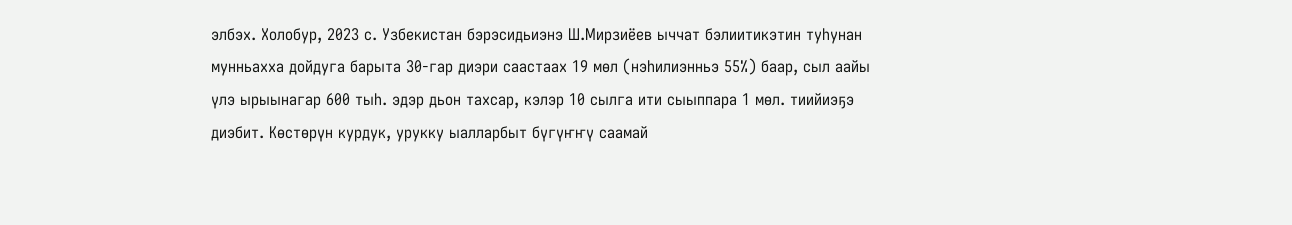элбэх. Холобур, 2023 с. Узбекистан бэрэсидьиэнэ Ш.Мирзиёев ыччат бэлиитикэтин туһунан мунньахха дойдуга барыта 30-гар диэри саастаах 19 мөл (нэһилиэнньэ 55%) баар, сыл аайы үлэ ырыынагар 600 тыһ. эдэр дьон тахсар, кэлэр 10 сылга ити сыыппара 1 мөл. тиийиэҕэ диэбит. Көстөрүн курдук, урукку ыалларбыт бүгүҥҥү саамай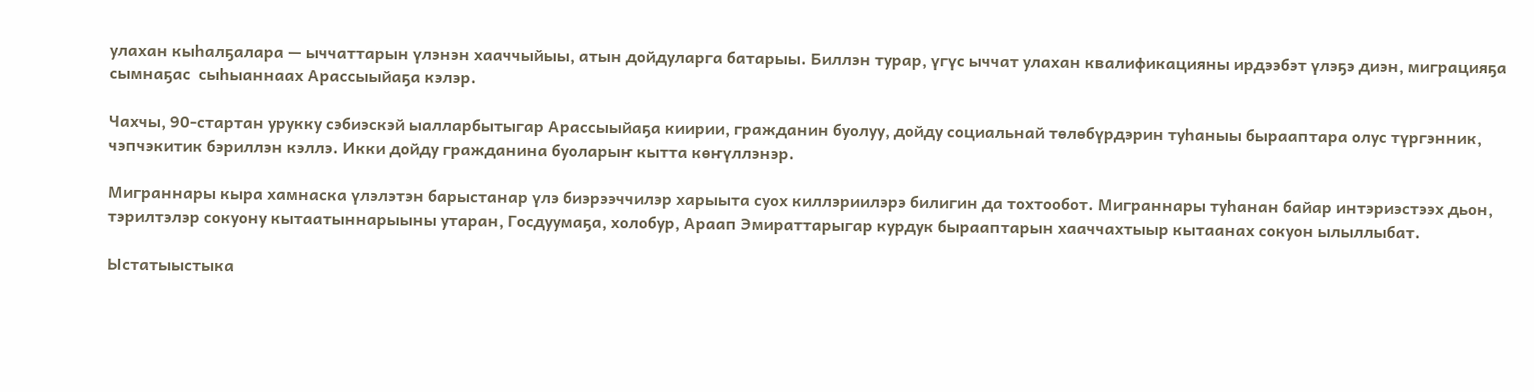улахан кыһалҕалара — ыччаттарын үлэнэн хааччыйыы, атын дойдуларга батарыы. Биллэн турар, үгүс ыччат улахан квалификацияны ирдээбэт үлэҕэ диэн, миграцияҕа сымнаҕас  сыһыаннаах Арассыыйаҕа кэлэр.

Чахчы, 90-стартан урукку сэбиэскэй ыалларбытыгар Арассыыйаҕа киирии, гражданин буолуу, дойду социальнай төлөбүрдэрин туһаныы бырааптара олус түргэнник, чэпчэкитик бэриллэн кэллэ. Икки дойду гражданина буоларыҥ кытта көҥүллэнэр.

Миграннары кыра хамнаска үлэлэтэн барыстанар үлэ биэрээччилэр харыыта суох киллэриилэрэ билигин да тохтообот. Миграннары туһанан байар интэриэстээх дьон, тэрилтэлэр сокуону кытаатыннарыыны утаран, Госдуумаҕа, холобур, Араап Эмираттарыгар курдук бырааптарын хааччахтыыр кытаанах сокуон ылыллыбат.

Ыстатыыстыка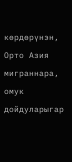көрдөрүнэн, Орто Азия миграннара, омук дойдуларыгар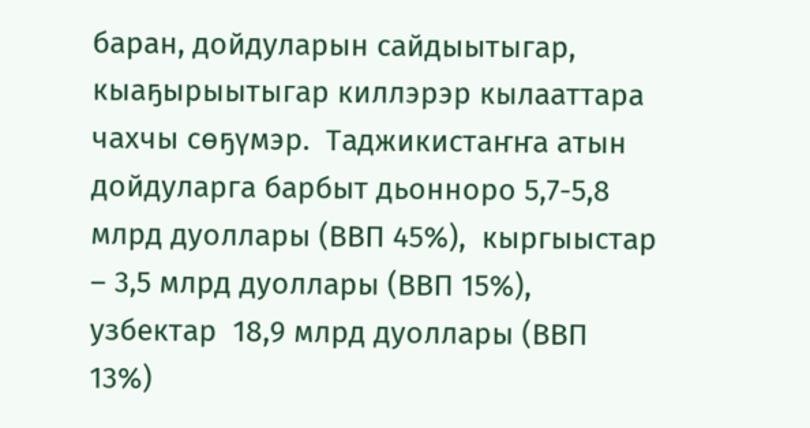баран, дойдуларын сайдыытыгар, кыаҕырыытыгар киллэрэр кылааттара чахчы сөҕүмэр.  Таджикистаҥҥа атын дойдуларга барбыт дьонноро 5,7-5,8 млрд дуоллары (ВВП 45%),  кыргыыстар – 3,5 млрд дуоллары (ВВП 15%), узбектар  18,9 млрд дуоллары (ВВП 13%)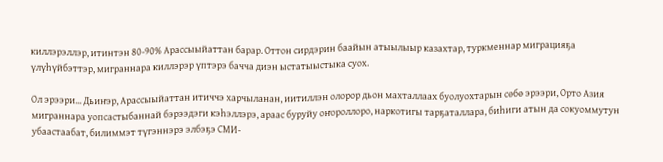киллэрэллэр, итинтэн 80-90% Арассыыйаттан барар. Оттон сирдэрин баайын атыылыыр казахтар, туркменнар миграцияҕа  үлүһүйбэттэр, миграннара киллэрэр үптэрэ бачча диэн ыстатыыстыка суох.

Ол эрээри... Дьиҥэр, Арассыыйаттан итиччэ харчыланан, иитиллэн олорор дьон махталлаах буолуохтарын сөбө эрээри, Орто Азия миграннара уопсастыбаннай бэрээдэги кэһэллэрэ, араас буруйу оҥороллоро, наркотигы тарҕаталлара, биһиги атын да сокуоммутун убаастаабат, билиммэт түгэннэрэ элбэҕэ СМИ-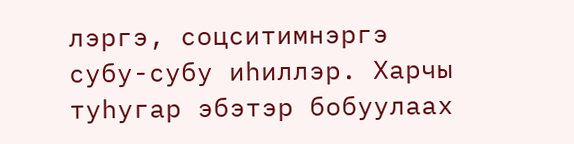лэргэ, соцситимнэргэ субу-субу иһиллэр. Харчы туһугар эбэтэр бобуулаах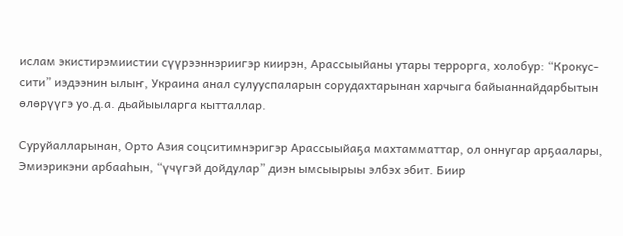ислам экистирэмиистии сүүрээннэриигэр киирэн, Арассыыйаны утары террорга, холобур: “Крокус-сити” иэдээнин ылыҥ, Украина анал сулууспаларын сорудахтарынан харчыга байыаннайдарбытын өлөрүүгэ уо.д.а. дьайыыларга кытталлар.

Суруйалларынан, Орто Азия соцситимнэригэр Арассыыйаҕа махтамматтар, ол оннугар арҕаалары, Эмиэрикэни арбааһын, “үчүгэй дойдулар” диэн ымсыырыы элбэх эбит. Биир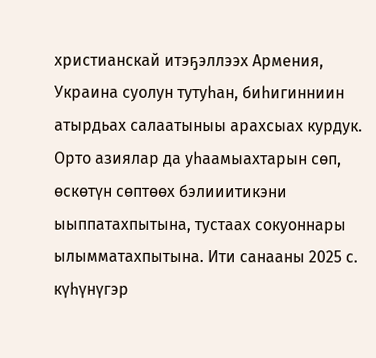христианскай итэҕэллээх Армения, Украина суолун тутуһан, биһигинниин атырдьах салаатыныы арахсыах курдук. Орто азиялар да уһаамыахтарын сөп, өскөтүн сөптөөх бэлииитикэни ыыппатахпытына, тустаах сокуоннары ылымматахпытына. Ити санааны 2025 с. күһүнүгэр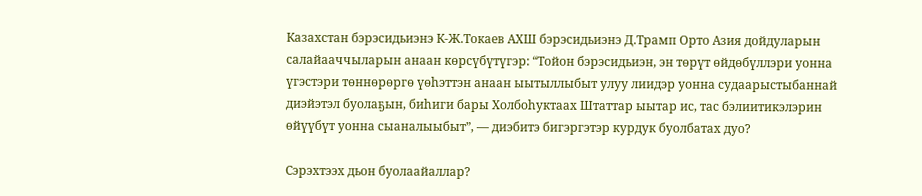Казахстан бэрэсидьиэнэ К-Ж.Токаев АХШ бэрэсидьиэнэ Д.Трамп Орто Азия дойдуларын салайааччыларын анаан көрсүбүтүгэр: “Тойон бэрэсидьиэн, эн төрүт өйдөбүллэри уонна үгэстэри төннөрөргө үөһэттэн анаан ыытыллыбыт улуу лиидэр уонна судаарыстыбаннай диэйэтэл буолаҕын, биһиги бары Холбоһуктаах Штаттар ыытар ис, тас бэлиитикэлэрин өйүүбүт уонна сыаналыыбыт”, — диэбитэ бигэргэтэр курдук буолбатах дуо?

Сэрэхтээх дьон буолаайаллар?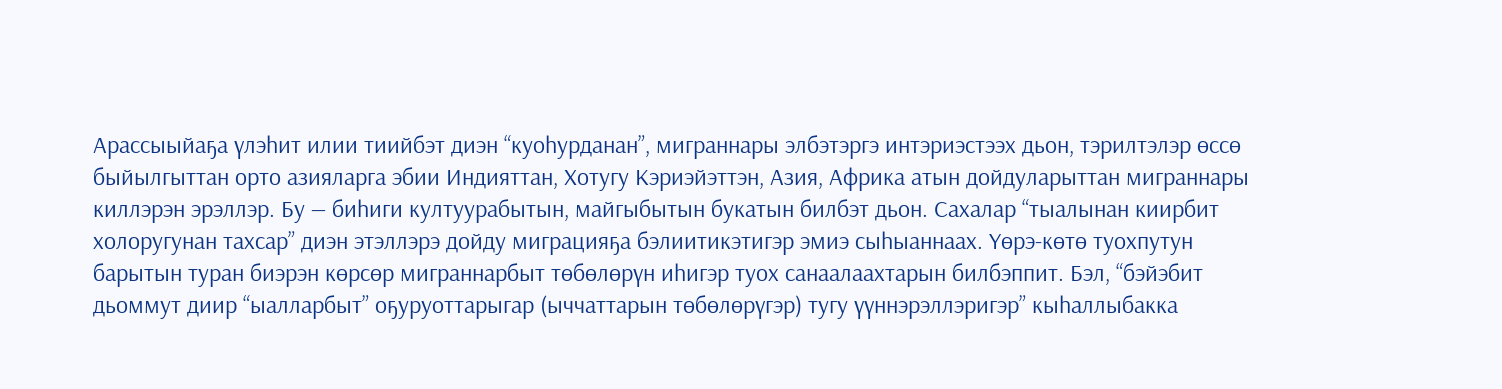Арассыыйаҕа үлэһит илии тиийбэт диэн “куоһурданан”, миграннары элбэтэргэ интэриэстээх дьон, тэрилтэлэр өссө быйылгыттан орто азияларга эбии Индияттан, Хотугу Кэриэйэттэн, Азия, Африка атын дойдуларыттан миграннары киллэрэн эрэллэр. Бу — биһиги култуурабытын, майгыбытын букатын билбэт дьон. Сахалар “тыалынан киирбит холоругунан тахсар” диэн этэллэрэ дойду миграцияҕа бэлиитикэтигэр эмиэ сыһыаннаах. Үөрэ-көтө туохпутун барытын туран биэрэн көрсөр миграннарбыт төбөлөрүн иһигэр туох санаалаахтарын билбэппит. Бэл, “бэйэбит дьоммут диир “ыалларбыт” оҕуруоттарыгар (ыччаттарын төбөлөрүгэр) тугу үүннэрэллэригэр” кыһаллыбакка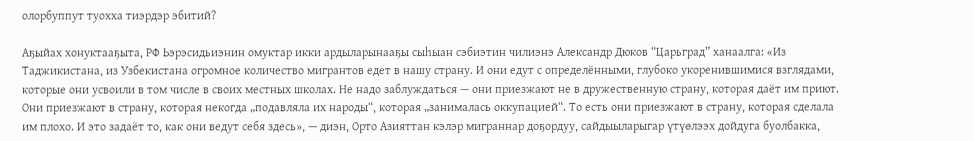олорбуппут туохха тиэрдэр эбитий?

Аҕыйах хонуктааҕыта, РФ Ьэрэсидьиэнин омуктар икки ардыларынааҕы сыһыан сэбиэтин чилиэнэ Александр Дюков “Царьград” ханаалга: «Из Таджикистана, из Узбекистана огромное количество мигрантов едет в нашу страну. И они едут с определёнными, глубоко укоренившимися взглядами, которые они усвоили в том числе в своих местных школах. Не надо заблуждаться — они приезжают не в дружественную страну, которая даёт им приют. Они приезжают в страну, которая некогда „подавляла их народы“, которая „занималась оккупацией“. То есть они приезжают в страну, которая сделала им плохо. И это задаёт то, как они ведут себя здесь», — диэн, Орто Азияттан кэлэр миграннар доҕордуу, сайдыыларыгар үтүөлээх дойдуга буолбакка,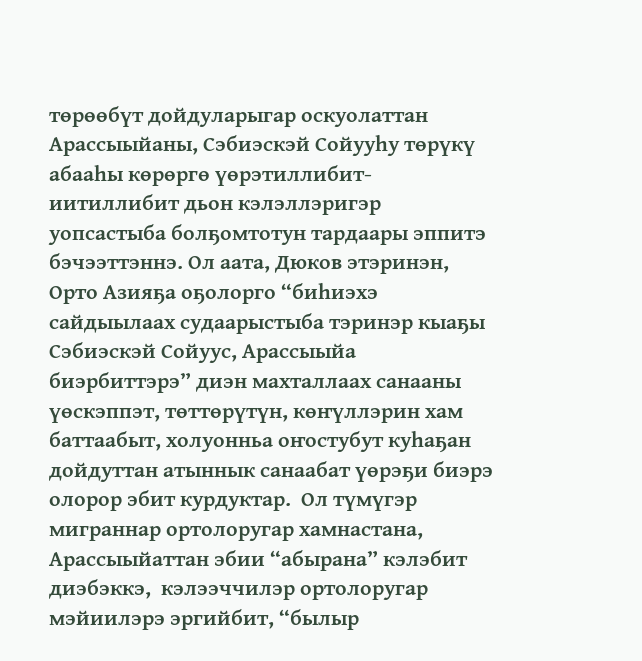төрөөбүт дойдуларыгар оскуолаттан Арассыыйаны, Сэбиэскэй Сойууһу төрүкү абааһы көрөргө үөрэтиллибит-иитиллибит дьон кэлэллэригэр уопсастыба болҕомтотун тардаары эппитэ бэчээттэннэ. Ол аата, Дюков этэринэн, Орто Азияҕа оҕолорго “биһиэхэ сайдыылаах судаарыстыба тэринэр кыаҕы Сэбиэскэй Сойуус, Арассыыйа биэрбиттэрэ” диэн махталлаах санааны үөскэппэт, төттөрүтүн, көҥүллэрин хам баттаабыт, холуонньа оҥостубут куһаҕан дойдуттан атыннык санаабат үөрэҕи биэрэ олорор эбит курдуктар.  Ол түмүгэр миграннар ортолоругар хамнастана, Арассыыйаттан эбии “абырана” кэлэбит диэбэккэ,  кэлээччилэр ортолоругар мэйиилэрэ эргийбит, “былыр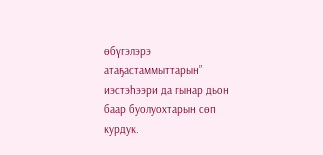өбүгэлэрэ атаҕастаммыттарын” иэстэһээри да гынар дьон баар буолуохтарын сөп курдук.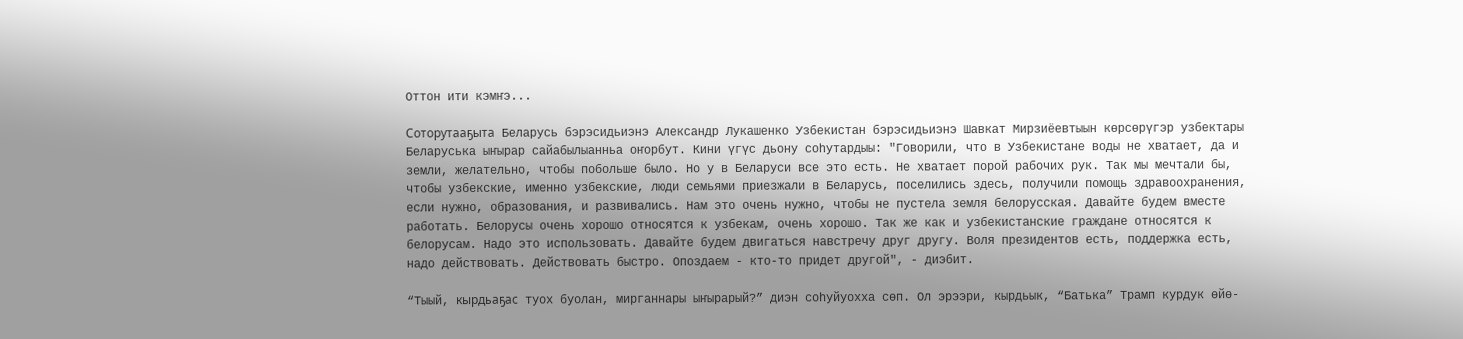Оттон ити кэмҥэ...

Соторутааҕыта Беларусь бэрэсидьиэнэ Александр Лукашенко Узбекистан бэрэсидьиэнэ Шавкат Мирзиёевтыын көрсөрүгэр узбектары Беларуська ыҥырар сайабылыанньа оҥорбут. Кини үгүс дьону соһутардыы: "Говорили, что в Узбекистане воды не хватает, да и земли, желательно, чтобы побольше было. Но у в Беларуси все это есть. Не хватает порой рабочих рук. Так мы мечтали бы, чтобы узбекские, именно узбекские, люди семьями приезжали в Беларусь, поселились здесь, получили помощь здравоохранения, если нужно, образования, и развивались. Нам это очень нужно, чтобы не пустела земля белорусская. Давайте будем вместе работать. Белорусы очень хорошо относятся к узбекам, очень хорошо. Так же как и узбекистанские граждане относятся к белорусам. Надо это использовать. Давайте будем двигаться навстречу друг другу. Воля президентов есть, поддержка есть, надо действовать. Действовать быстро. Опоздаем - кто-то придет другой", - диэбит.

“Тыый, кырдьаҕас туох буолан, мирганнары ыҥырарый?” диэн соһуйуохха сөп. Ол эрээри, кырдьык, “Батька” Трамп курдук өйө-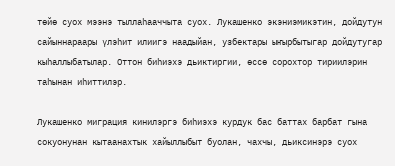төйө суох мээнэ тыллаһааччыта суох. Лукашенко экэниэмикэтин, дойдутун сайыннараары үлэһит илиигэ наадыйан, узбектары ыҥырбытыгар дойдутугар кыһаллыбатылар. Оттон биһиэхэ дьиктиргии, өссө сорохтор тириилэрин таһынан иһиттилэр.

Лукашенко миграция кинилэргэ биһиэхэ курдук бас баттах барбат гына сокуонунан кытаанахтык хайыллыбыт буолан, чахчы, дьиксинэрэ суох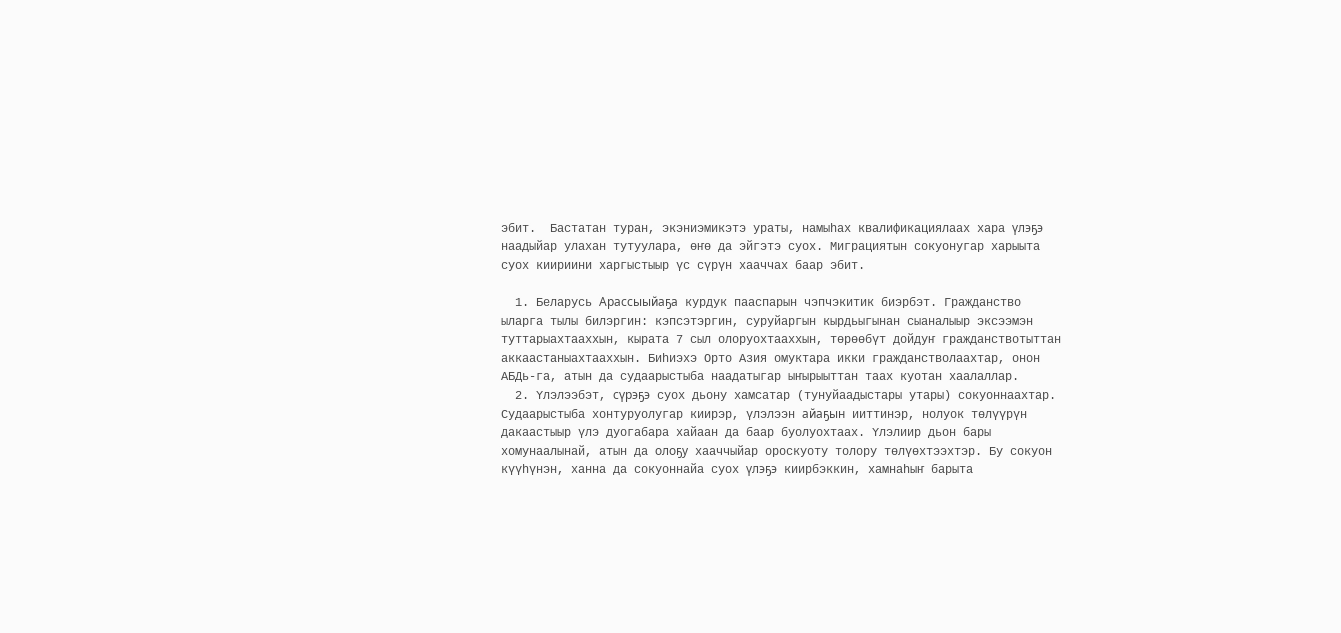эбит.  Бастатан туран, экэниэмикэтэ ураты, намыһах квалификациялаах хара үлэҕэ наадыйар улахан тутуулара, өҥө да эйгэтэ суох. Миграциятын сокуонугар харыыта суох киириини харгыстыыр үс сүрүн хааччах баар эбит.

  1. Беларусь Арассыыйаҕа курдук пааспарын чэпчэкитик биэрбэт. Гражданство ыларга тылы билэргин: кэпсэтэргин, суруйаргын кырдьыгынан сыаналыыр эксээмэн туттарыахтааххын, кырата 7 сыл олоруохтааххын, төрөөбүт дойдуҥ гражданствотыттан аккаастаныахтааххын. Биһиэхэ Орто Азия омуктара икки гражданстволаахтар, онон АБДь-га, атын да судаарыстыба наадатыгар ыҥырыыттан таах куотан хаалаллар.
  2. Үлэлээбэт, сүрэҕэ суох дьону хамсатар (тунуйаадыстары утары) сокуоннаахтар. Судаарыстыба хонтуруолугар киирэр, үлэлээн айаҕын ииттинэр, нолуок төлүүрүн дакаастыыр үлэ дуогабара хайаан да баар буолуохтаах. Үлэлиир дьон бары хомунаалынай, атын да олоҕу хааччыйар ороскуоту толору төлүөхтээхтэр. Бу сокуон күүһүнэн, ханна да сокуоннайа суох үлэҕэ киирбэккин, хамнаһыҥ барыта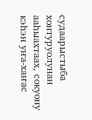судаарыстыба хонтуруолунан ааһыахтаах, сокуону кэһэн уҥа-хаҥас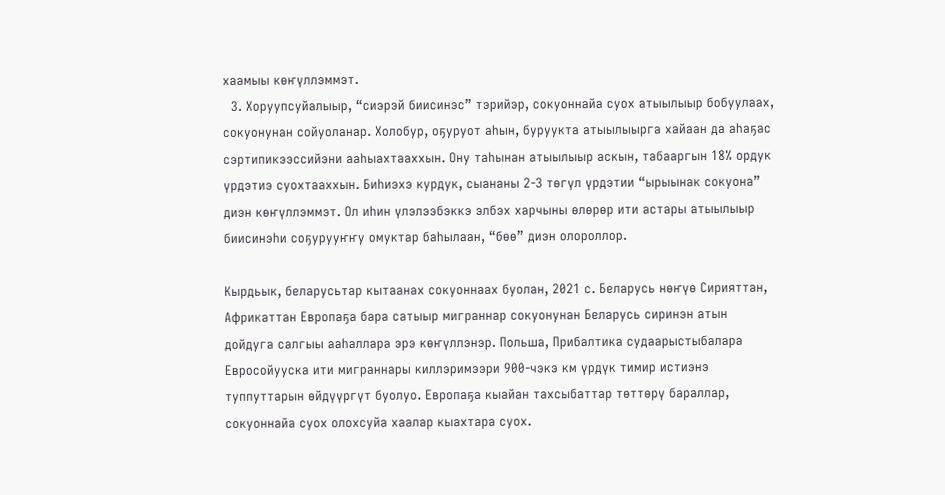хаамыы көҥүллэммэт.
  3. Хоруупсуйалыыр, “сиэрэй биисинэс” тэрийэр, сокуоннайа суох атыылыыр бобуулаах, сокуонунан сойуоланар. Холобур, оҕуруот аһын, буруукта атыылыырга хайаан да аһаҕас сэртипикээссийэни ааһыахтааххын. Ону таһынан атыылыыр аскын, табааргын 18% ордук үрдэтиэ суохтааххын. Биһиэхэ курдук, сыананы 2-3 төгүл үрдэтии “ырыынак сокуона” диэн көҥүллэммэт. Ол иһин үлэлээбэккэ элбэх харчыны өлөрөр ити астары атыылыыр биисинэһи соҕурууҥҥу омуктар баһылаан, “бөө” диэн олороллор.

Кырдьык, беларусьтар кытаанах сокуоннаах буолан, 2021 с. Беларусь нөҥүө Сирияттан, Африкаттан Европаҕа бара сатыыр миграннар сокуонунан Беларусь сиринэн атын дойдуга салгыы ааһаллара эрэ көҥүллэнэр. Польша, Прибалтика судаарыстыбалара Евросойууска ити миграннары киллэримээри 900-чэкэ км үрдүк тимир истиэнэ туппуттарын өйдүүргүт буолуо. Европаҕа кыайан тахсыбаттар төттөрү бараллар, сокуоннайа суох олохсуйа хаалар кыахтара суох.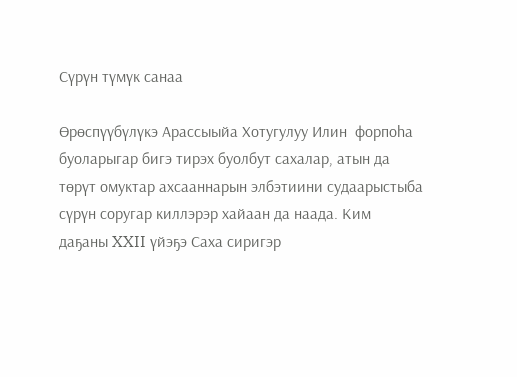Сүрүн түмүк санаа

Өрөспүүбүлүкэ Арассыыйа Хотугулуу Илин  форпоһа буоларыгар бигэ тирэх буолбут сахалар, атын да төрүт омуктар ахсааннарын элбэтиини судаарыстыба сүрүн соругар киллэрэр хайаан да наада. Ким даҕаны XXII үйэҕэ Саха сиригэр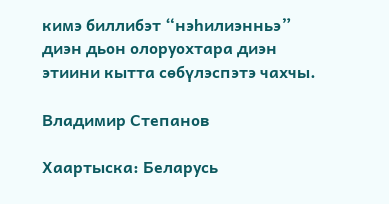кимэ биллибэт “нэһилиэнньэ” диэн дьон олоруохтара диэн этиини кытта сөбүлэспэтэ чахчы.

Владимир Степанов

Хаартыска: Беларусь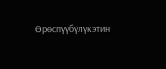Өрөспүүбүлүкэтин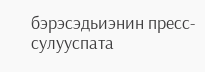бэрэсэдьиэнин пресс-сулууспата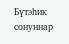Бүтэһик сонуннар